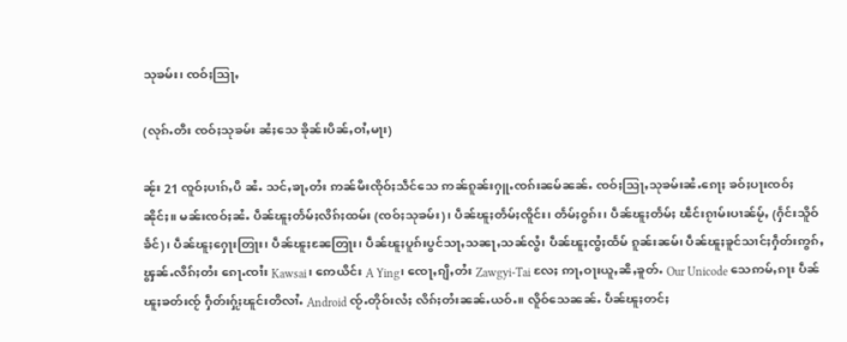သုၶမ်း၊ ၸဝ်ႈသြႃႇ

(လုၵ်ႉတီး ၸဝ်ႈသုၶမ်း ၼႆႈသေ ၶိုၼ်းပိၼ်ႇဝၢႆႇမႃး)

ၼႂ်း 21 ၸူဝ်ႈပၢၵ်ႇပီ ၼႆႉ သင်ႇၶႃႇတႆး ဢၼ်မီးၸိုဝ်ႈသဵင်သေ ဢၼ်ၵူၼ်းႁူႉၸၵ်းၼမ်ၼၼ်ႉ ၸဝ်ႈသြႃႇသုၶမ်းၼႆႉၵေႃႈ ၶဝ်ႈပႃးၸဝ်ႈၼိုင်ႈ။ မၼ်းၸဝ်ႈၼႆႉ ပဵၼ်ၽူႈတႅမ်ႈလိၵ်ႈထမ်း (ၸဝ်ႈသုၶမ်း)၊ ပဵၼ်ၽူႈတႅမ်ႈၸိူင်း၊ တႅမ်ႈဝွၵ်း၊ ပဵၼ်ၽူႈတႅမ်ႈ ၽဵင်းၵႂၢမ်းပၢၼ်မႂ်ႇ (ႁႅင်းသိူဝ်ၶႅင်)၊ ပဵၼ်ၽူႈႁေႃးတြႃး၊ ပဵၼ်ၽူႈၼႄတြႃး၊ ပဵၼ်ၽူႈပူၵ်းပွင်သႃႇသၼႃႇသၼ်လွႆ၊ ပဵၼ်ၽူႈၸွႆႈထႅမ် ၵူၼ်းၼမ်၊ ပဵၼ်ၽူႈၶူင်သၢင်ႈႁဵတ်းဢွၵ်ႇ ၾွၼ်ႉလိၵ်ႈတႆး ၵေႃႉၸၢႆး Kawsai၊ ဢေယိင်း A Ying၊ ၸေႃႇၵျီႇတႆး Zawgyi-Tai လႄႈ ဢႃႇဝႃးယူႇၼီႇၶူတ်ႉ Our Unicode သေဢမ်ႇၵႃး ပဵၼ်ၽူႈၶတ်းၸႂ် ႁဵတ်းႁႂ်ႈၽူင်းတိလၢႆႉ Android ၸႂ်ႉတိုဝ်းလႆႈ လိၵ်ႈတႆးၼၼ်ႉယဝ်ႉ။ လိူဝ်သေၼၼ်ႉ ပဵၼ်ၽူႈတင်ႈ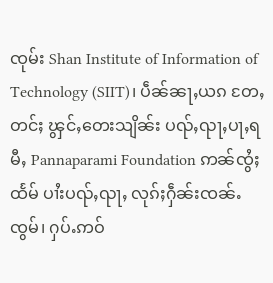ၸုမ်း Shan Institute of Information of Technology (SIIT)၊ ပဵၼ်ၼႃႇယၵ တႄႇတင်ႈ ၾွင်ႇတေးသျိၼ်း ပၺ်ႇၺႃႇပႃႇရမီႇ Pannaparami Foundation ဢၼ်ၸွႆႈထႅမ် ပၢႆးပၺ်ႇၺႃႇ လုၵ်ႈႁဵၼ်းၸၼ်ႉၸွမ်၊ ႁပ်ႉဢဝ်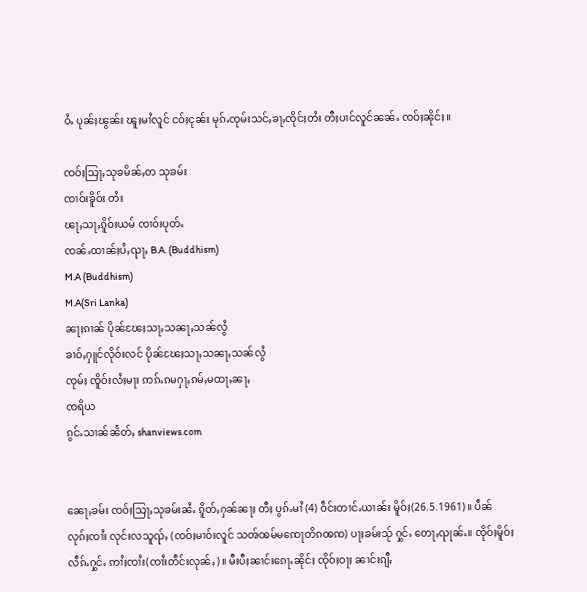ဝႆႉ ပုၼ်ႈၽွၼ်း ၽူႈမၢႆလူင် ငဝ်ႈငုၼ်း မုၵ်ႉၸုမ်းသင်ႇၶႃႇၸိုင်ႈတႆး တီႈပၢင်လူင်ၼၼ်ႉ ၸဝ်ႈၼိုင်ႈ။

ၸဝ်ႈသြႃႇသုၶမိၼ်ႇတ သုၶမ်း
ၸၢဝ်းၶိူဝ်း တႆး
ၽႃႇသႃႇၵိူဝ်းယမ် ၸၢဝ်းပုတ်ႉ
ၸၼ်ႉထၢၼ်ႈပႆႇၺႃႇ B.A. (Buddhism)
M.A (Buddhism)
M.A(Sri Lanka)
ၼႃႈၵၢၼ် ပိုၼ်ၽႄႈသႃႇသၼႃႇသၼ်လွႆ
ၶၢဝ်ႇႁူင်လိုဝ်းလင် ပိုၼ်ၽႄႈသႃႇသၼႃႇသၼ်လွႆ
ၸုမ်ႈ ၸိူဝ်းလႆႈမႃး ဢၵ်ႉၵမႁႃႇၵမ်ႇမထႃႇၼႃႇ
ၸရိယ
ၵွင်ႉသၢၼ်ၼႅတ်ႇ shanviews.com


ၼေႃႇၶမ်း ၸဝ်ႈသြႃႇသုၶမ်းၼႆႉ ၵိူတ်ႇႁၼ်ၼႃႈ တီႈ ပွၵ်ႉမၢႆ (4) ဝဵင်းတၢင်ႉယၢၼ်း မိူဝ်ႈ(26.5.1961)။ ပဵၼ် လုၵ်ႈၸၢႆး လုင်းလသူၺ်ႇ (ၸဝ်ႈမၢဝ်းလူင် သၻ်ꩪမ်မꩡေႃတိၵꩪꩡ) ပႃႈၶမ်းသႂ် ႁွင်ႉ တေႃႇၺုၼ်ႉ။ ၸိုဝ်ႈမိူဝ်ႈလဵၵ်ႉႁွင်ႉ ဢၢႆႈၸၢႆး(ၸၢႆးတဵင်းလုၼ်ႇ)။ မီးပီႈၼၢင်းၵေႃႉၼိုင်ႈ ၸိုဝ်ႈဝႃႈ ၼၢင်းၵျီႇ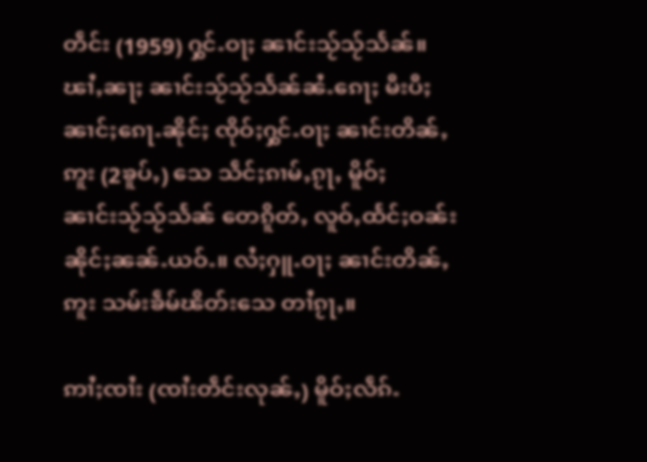တဵင်း (1959) ႁွင်ႉဝႃႈ ၼၢင်းသႂ်သႂ်သႅၼ်။ ၽၢႆႇၼႃႈ ၼၢင်းသႂ်သႂ်သႅၼ်ၼႆႉၵေႃႈ မီးပီႈၼၢင်ႈၵေႃႉၼိုင်ႈ ၸိုဝ်ႈႁွင်ႉဝႃႈ ၼၢင်းတိၼ်ႇဢူး (2ၶူပ်ႇ) သေ သဵင်ႈၵၢမ်ႇၵႂႃႇ မိူဝ်ႈၼၢင်းသႂ်သႂ်သႅၼ် တေၵိူတ်ႇ လူဝ်ႇထႅင်ႈဝၼ်းၼိုင်ႈၼၼ်ႉယဝ်ႉ။ လႆႈႁူႉဝႃႈ ၼၢင်းတိၼ်ႇဢူး သမ်းၶဵမ်ၽိတ်းသေ တၢႆၵႂႃႇ။

ဢၢႆႈၸၢႆး (ၸၢႆးတဵင်းလုၼ်ႇ) မိူဝ်ႈလဵၵ်ႉ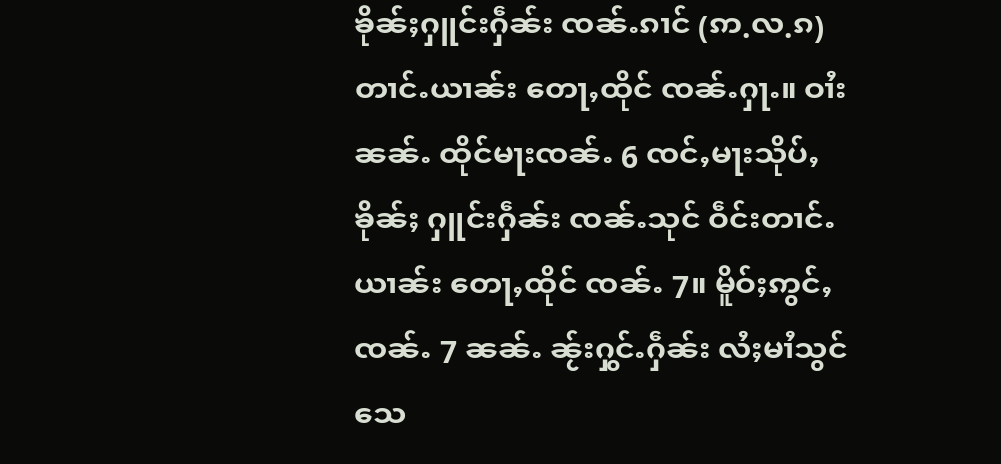ၶိုၼ်ႈႁူင်းႁဵၼ်း ၸၼ်ႉၵၢင် (ဢ.လ.ၵ) တၢင်ႉယၢၼ်း တေႃႇထိုင် ၸၼ်ႉႁႃႉ။ ဝၢႆးၼၼ်ႉ ထိုင်မႃးၸၼ်ႉ 6 ၸင်ႇမႃးသိုပ်ႇၶိုၼ်ႈ ႁူင်းႁဵၼ်း ၸၼ်ႉသုင် ဝဵင်းတၢင်ႉယၢၼ်း တေႃႇထိုင် ၸၼ်ႉ 7။ မိူဝ်ႈဢွင်ႇၸၼ်ႉ 7 ၼၼ်ႉ ၼႂ်းႁွင်ႉႁဵၼ်း လႆႈမၢႆသွင်သေ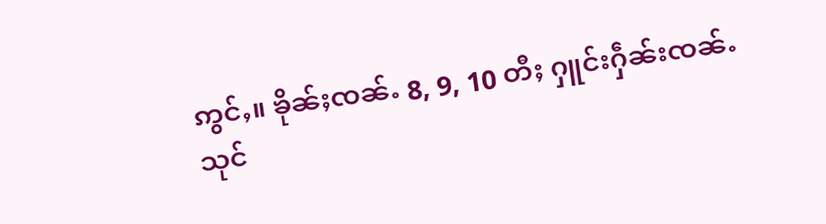ဢွင်ႇ။ ၶိုၼ်ႈၸၼ်ႉ 8, 9, 10 တီႈ ႁူင်းႁဵၼ်းၸၼ်ႉသုင်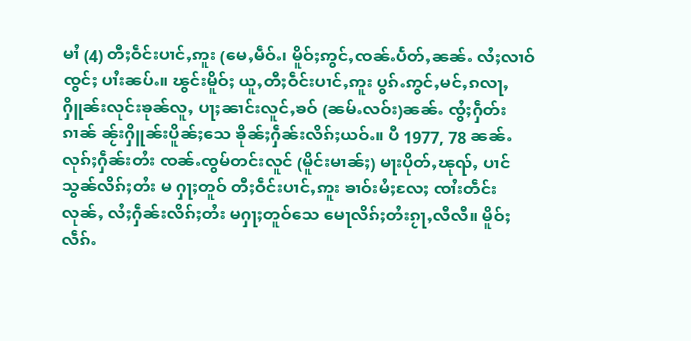မၢႆ (4) တီႈဝဵင်းပၢင်ႇဢူး (မေႇမဵဝ်ႉ၊ မိူဝ်ႈဢွင်ႇၸၼ်ႉပႅတ်ႇၼၼ်ႉ လႆႈလၢဝ်ၸွင်ႈ ပၢႆးၼပ်ႉ။ ၽွင်းမိူဝ်ႈ ယူႇတီႈဝဵင်းပၢင်ႇဢူး ပွၵ်ႉဢွင်ႇမင်ႇၵလႃႇ ႁိူၼ်းလုင်းၶုၼ်လူႇ ပႃႈၼၢင်းလူင်ႇၶဝ် (ၼမ်ႉလဝ်း)ၼၼ်ႉ ၸွႆႈႁဵတ်းၵၢၼ် ၼႂ်းႁိူၼ်းပိူၼ်ႈသေ ၶိုၼ်ႈႁဵၼ်းလိၵ်ႈယဝ်ႉ။ ပီ 1977, 78 ၼၼ်ႉ လုၵ်ႈႁဵၼ်းတႆး ၸၼ်ႉၸွမ်တင်းလူင် (မိူင်းမၢၼ်ႈ) မႃးပိုတ်ႇၽုၺ်ႇ ပၢင်သွၼ်လိၵ်ႈတႆး မ ႁႃႈတူဝ် တီႈဝဵင်းပၢင်ႇဢူး ၶၢဝ်းမႆႈလႄႈ ၸၢႆးတဵင်းလုၼ်ႇ လႆႈႁဵၼ်းလိၵ်ႈတႆး မႁႃႈတူဝ်သေ မေႃလိၵ်ႈတႆးၵႂႃႇလီလီ။ မိူဝ်ႈလဵၵ်ႉ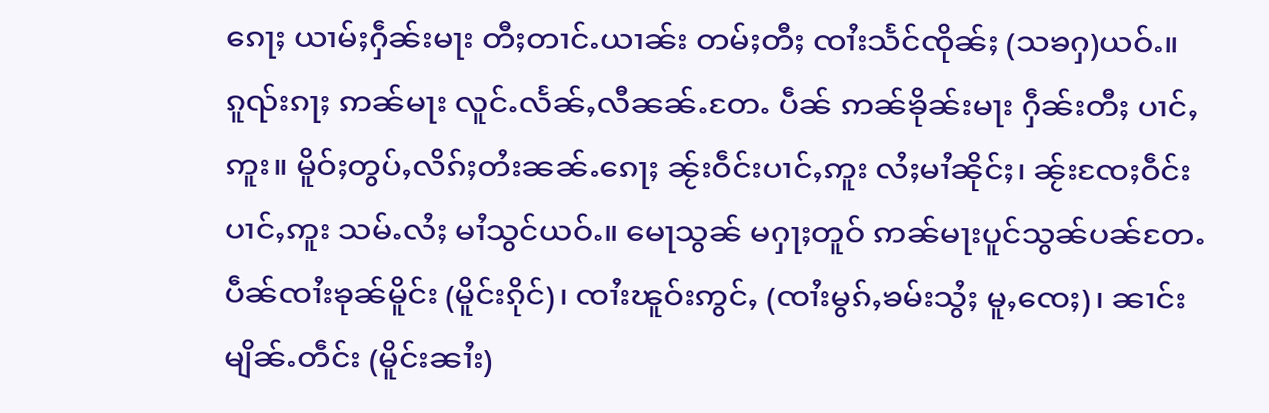ၵေႃႈ ယၢမ်ႈႁဵၼ်းမႃး တီႈတၢင်ႉယၢၼ်း တမ်ႈတီႈ ၸၢႆးသႅင်ၸိုၼ်ႈ (သၶႁ)ယဝ်ႉ။ ၵူၺ်းၵႃႈ ဢၼ်မႃး လူင်ႉလႅၼ်ႇလီၼၼ်ႉတႄႉ ပဵၼ် ဢၼ်ၶိုၼ်းမႃး ႁဵၼ်းတီႈ ပၢင်ႇဢူး။ မိူဝ်ႈတွပ်ႇလိၵ်ႈတႆးၼၼ်ႉၵေႃႈ ၼႂ်းဝဵင်းပၢင်ႇဢူး လႆႈမၢႆၼိုင်ႈ၊ ၼႂ်းၸႄႈဝဵင်းပၢင်ႇဢူး သမ်ႉလႆႈ မၢႆသွင်ယဝ်ႉ။ မေႃသွၼ် မႁႃႈတူဝ် ဢၼ်မႃးပူင်သွၼ်ပၼ်တႄႉ ပဵၼ်ၸၢႆးၶုၼ်မိူင်း (မိူင်းၵိုင်)၊ ၸၢႆးၽူဝ်းဢွင်ႇ (ၸၢႆးမွၵ်ႇၶမ်းသွႆႈ မူႇၸေႈ)၊ ၼၢင်းမျိၼ်ႉတဵင်း (မိူင်းၼၢႆး)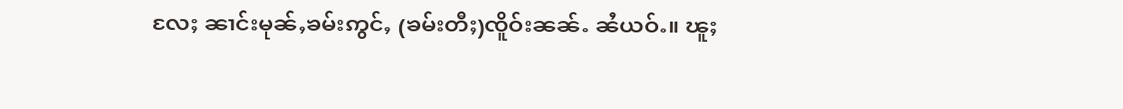လႄႈ ၼၢင်းမုၼ်ႇၶမ်းဢွင်ႇ (ၶမ်းတီႈ)ၸိူဝ်းၼၼ်ႉ ၼႆယဝ်ႉ။ ၽူႈ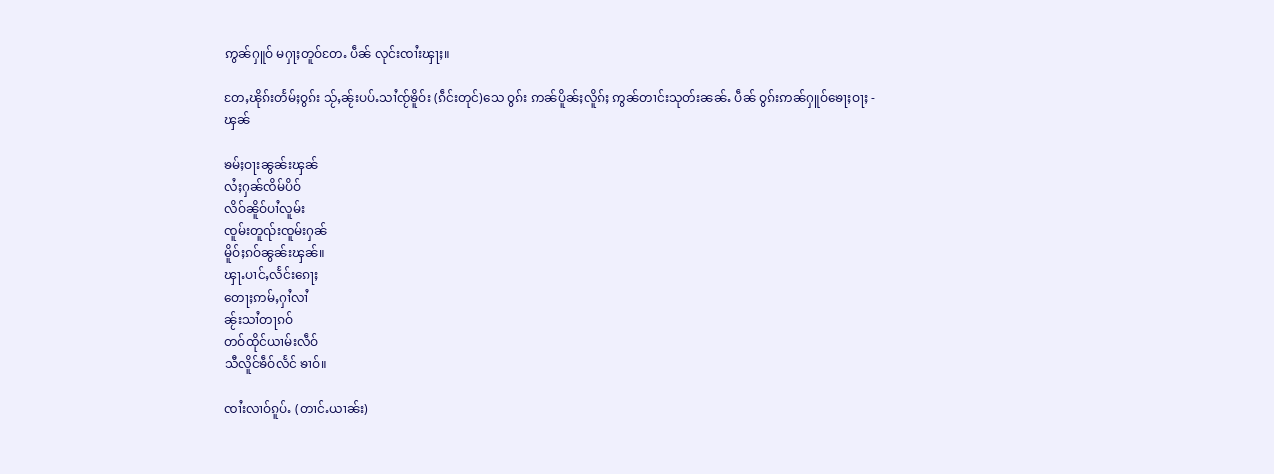ဢွၼ်ႁူဝ် မႁႃႈတူဝ်တႄႉ ပဵၼ် လုင်းၸၢႆးၾႃႈ။

တႄႇၽိုၵ်းတႅမ်ႈဝွၵ်း သႂ်ႇၼႂ်းပပ်ႉသၢႆၸႂ်ၶိူဝ်း (ၵဵင်းတုင်)သေ ဝွၵ်း ဢၼ်ပိူၼ်ႈလိူၵ်ႈ ဢွၼ်တၢင်းသုတ်းၼၼ်ႉ ပဵၼ် ဝွၵ်းဢၼ်ႁူဝ်ၶေႃႈဝႃႈ -
ၾၼ်

ၶမ်ႈဝႃးၼွၼ်းၾၼ်
လႆႈႁၼ်ၸိမ်ပိဝ်
လိဝ်ၼိူဝ်ပၢႆလူမ်း
ၸူမ်းတူၺ်းၸူမ်းႁၼ်
မိူဝ်ႈၵဝ်ၼွၼ်းၾၼ်။
ၾႃႉပၢင်ႇလႅင်းၵေႃႈ
တေႃႈဢမ်ႇႁၢႆလၢႆ
ၼႂ်းသၢႆတႃၵဝ်
တဝ်ထိုင်ယၢမ်းလဵဝ်
သီလိူင်ၶဵဝ်လႅင် ၶၢဝ်။

ၸၢႆးလၢဝ်ၵူပ်ႉ (တၢင်ႉယၢၼ်း)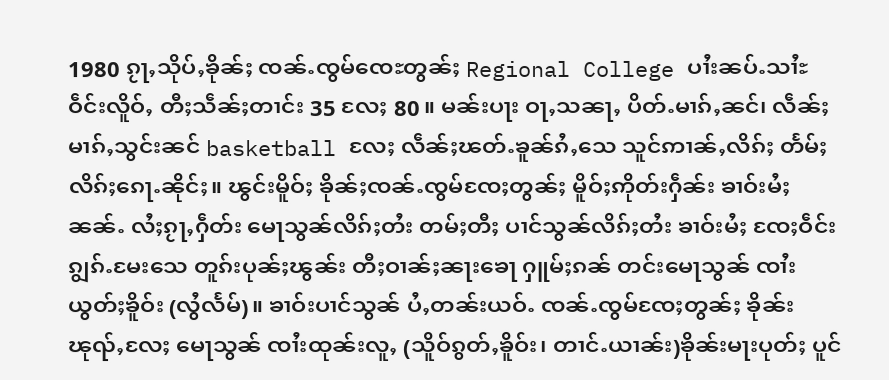1980 ၵႂႃႇသိုပ်ႇၶိုၼ်ႈ ၸၼ်ႉၸွမ်ၸေႊတွၼ်ႈ Regional College ပၢႆးၼပ်ႉသၢႆႊ ဝဵင်းလိူဝ်ႇ တီႈသဵၼ်ႈတၢင်း 35 လႄႈ 80။ မၼ်းပႃး ဝႃႇသၼႃႇ ပိတ်ႉမၢၵ်ႇၼင်၊ လဵၼ်ႈမၢၵ်ႇသွင်းၼင် basketball လႄႈ လဵၼ်ႈၽတ်ႉၶူၼ်ၵႆႇသေ သူင်ဢၢၼ်ႇလိၵ်ႈ တႅမ်ႈလိၵ်ႈၵေႃႉၼိုင်ႈ။ ၽွင်းမိူဝ်ႈ ၶိုၼ်ႈၸၼ်ႉၸွမ်ၸႄႈတွၼ်ႈ မိူဝ်ႈဢိုတ်းႁဵၼ်း ၶၢဝ်းမႆႈၼၼ်ႉ လႆႈၵႂႃႇႁဵတ်း မေႃသွၼ်လိၵ်ႈတႆး တမ်ႈတီႈ ပၢင်သွၼ်လိၵ်ႈတႆး ၶၢဝ်းမႆႈ ၸႄႈဝဵင်းၵျွၵ်ႉမႄးသေ တူၵ်းပုၼ်ႈၽွၼ်း တီႈဝၢၼ်ႈၼႃးၶေႃ ႁူမ်ႈၵၼ် တင်းမေႃသွၼ် ၸၢႆးယွတ်ႈၶိူဝ်း (လွႆလႅမ်)။ ၶၢဝ်းပၢင်သွၼ် ပႆႇတၼ်းယဝ်ႉ ၸၼ်ႉၸွမ်ၸႄႈတွၼ်ႈ ၶိုၼ်းၽုၺ်ႇလႄႈ မေႃသွၼ် ၸၢႆးထုၼ်းလူႇ (သိူဝ်ၵွတ်ႇၶိူဝ်း၊ တၢင်ႉယၢၼ်း)ၶိုၼ်းမႃးပုတ်ႈ ပူင်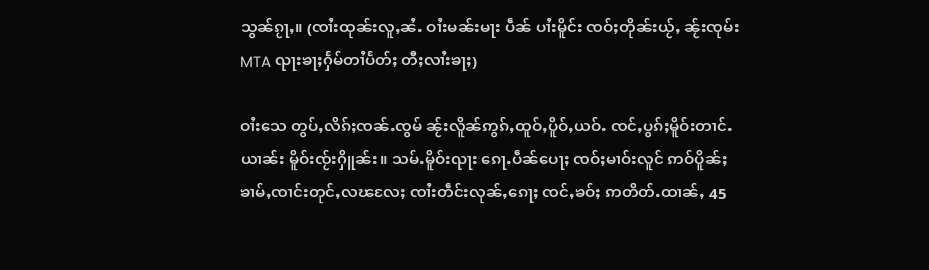သွၼ်ၵႂႃႇ။ (ၸၢႆးထုၼ်းလူႇၼႆႉ ဝၢႆးမၼ်းမႃး ပဵၼ် ပၢႆးမိူင်း ၸဝ်ႈတိုၼ်းယႂ်ႇ ၼႂ်းၸုမ်း MTA ၺႃးၶႃႈႁႅမ်တၢႆပႅတ်ႈ တီႈလၢႆးၶႃႈ)

ဝၢႆးသေ တွပ်ႇလိၵ်ႈၸၼ်ႉၸွမ် ၼႂ်းလိူၼ်ဢွၵ်ႇထူဝ်ႇပိူဝ်ႇယဝ်ႉ ၸင်ႇပွၵ်ႈမိူဝ်းတၢင်ႉယၢၼ်း မိူဝ်းၸႂ်းႁိူၼ်း။ သမ်ႉမိူဝ်းၺႃး ၵေႃႉပဵၼ်ပေႃႈ ၸဝ်ႈမၢဝ်းလူင် ဢဝ်ပိူၼ်ႈ ၶၢမ်ႇၸၢင်းတုင်ႇလၽလႄႈ ၸၢႆးတဵင်းလုၼ်ႇၵေႃႈ ၸင်ႇၶဝ်ႈ ဢတိတ်ႉထၢၼ်ႇ 45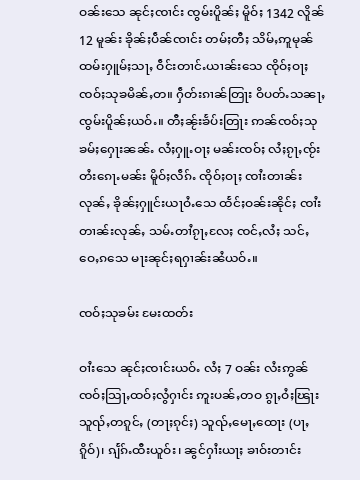ဝၼ်းသေ ၼုင်ႈၸၢင်း ၸွမ်းပိူၼ်ႈ မိူဝ်ႈ 1342 လိူၼ် 12 မူၼ်း ၶိုၼ်ႈပဵၼ်ၸၢင်း တမ်ႈတီႈ သိမ်ႇဢူမုၼ်ထမ်းႁူမ်ႈသႃႇ ဝဵင်းတၢင်ႉယၢၼ်းသေ ၸိုဝ်ႈဝႃႈ ၸဝ်ႈသုၶမိၼ်ႇတ။ ႁဵတ်းၵၢၼ်တြႃး ဝိပတ်ႉသၼႃႇၸွမ်းပိူၼ်ႈယဝ်ႉ။ တီႈၼႂ်းၶႅပ်းတြႃး ဢၼ်ၸဝ်ႈသုၶမ်ႈႁေႃးၼၼ်ႉ လႆႈႁူႉဝႃႈ မၼ်းၸဝ်ႈ လႆႈၵႂႃႇၸႂ်း တႆးၵေႃႉမၼ်း မိူဝ်ႈလဵၵ်ႉ ၸိုဝ်ႈဝႃႈ ၸၢႆးတၢၼ်းလုၼ်ႇ ၶိုၼ်ႈႁူင်းယႃဝႆႉသေ ထႅင်ႈဝၼ်းၼိုင်ႈ ၸၢႆးတၢၼ်းလုၼ်ႇ သမ်ႉတၢႆၵႂႃႇလႄႈ ၸင်ႇလႆႈ သင်ႇဝေႇၵသေ မႃးၼုင်ႈရႁၢၼ်းၼႆယဝ်ႉ။

ၸဝ်ႈသုၶမ်း မႄးထတ်း

ဝၢႆးသေ ၼုင်ႈၸၢင်းယဝ်ႉ လႆႈ 7 ဝၼ်း လႆးဢွၼ် ၸဝ်ႈသြႃႇထဝ်ႈလွႆႁၢင်း ဢူးပၼ်ႇတဝ ၵွႃႇဝႆႈၽြႃး သူၺ်ႇတၵူင်ႇ (တႃႈၵုင်ႈ) သူၺ်ႇမေႃႇထေႃး (ပႃႇၵိူဝ်)၊ ၵျႅၵ်ႉထီးယူဝ်း၊ ၼွင်ႁၢႆးယႃႈ ၶၢဝ်းတၢင်း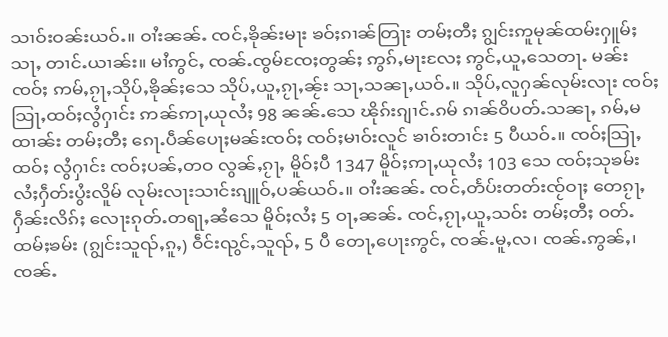သၢဝ်းဝၼ်းယဝ်ႉ။ ဝၢႆးၼၼ်ႉ ၸင်ႇၶိုၼ်းမႃး ၶဝ်ႈၵၢၼ်တြႃး တမ်ႈတီႈ ၵျွင်းဢူမုၼ်ထမ်းႁူမ်ႈသႃႇ တၢင်ႉယၢၼ်း။ မၢႆဢွင်ႇ ၸၼ်ႉၸွမ်ၸႄႈတွၼ်ႈ ဢွၵ်ႇမႃးလႄႈ ဢွင်ႇယူႇသေတႃႉ မၼ်းၸဝ်ႈ ဢမ်ႇၵႂႃႇသိုပ်ႇၶိုၼ်ႈသေ သိုပ်ႇယူႇၵႂႃႇၼႂ်း သႃႇသၼႃႇယဝ်ႉ။ သိုပ်ႇလူႁၼ်လုမ်းလႃး ၸဝ်ႈသြႃႇထဝ်ႈလွႆႁၢင်း ဢၼ်ဢႃႇယုလႆႈ 98 ၼၼ်ႉသေ ၽိုၵ်းၵျၢင်ႉၵမ် ၵၢၼ်ဝိပတ်ႉသၼႃႇ ၵမ်ႇမထၢၼ်း တမ်ႈတီႈ ၵေႃႉပဵၼ်ပေႃႈမၼ်းၸဝ်ႈ ၸဝ်ႈမၢဝ်းလူင် ၶၢဝ်းတၢင်း 5 ပီယဝ်ႉ။ ၸဝ်ႈသြႃႇထဝ်ႈ လွႆႁၢင်း ၸဝ်ႈပၼ်ႇတဝ လွၼ်ႇၵႂႃႇ မိူဝ်ႈပီ 1347 မိူဝ်ႈဢႃႇယုလႆႈ 103 သေ ၸဝ်ႈသုၶမ်း လႆႈႁဵတ်းပွႆးလိူမ် လုမ်းလႃးသၢင်းၵျူဝ်ႇပၼ်ယဝ်ႉ။ ဝၢႆးၼၼ်ႉ ၸင်ႇတႅပ်းတတ်းၸႂ်ဝႃႈ တေၵႂႃႇ ႁဵၼ်းလိၵ်ႈ လေႃးၵုတ်ႉတရႃႇၼႆသေ မိူဝ်ႈလႆႈ 5 ဝႃႇၼၼ်ႉ ၸင်ႇၵႂႃႇယူႇသဝ်း တမ်ႈတီႈ ဝတ်ႉထမ်ႈၶမ်း (ၵျွင်းသူၺ်ႇၵူႇ) ဝဵင်းၺွင်ႇသူၺ်ႇ 5 ပီ တေႃႇပေႃးဢွင်ႇ ၸၼ်ႉမူႇလ၊ ၸၼ်ႉဢွၼ်ႇ၊ ၸၼ်ႉ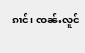ၵၢင်၊ ၸၼ်ႉလူင်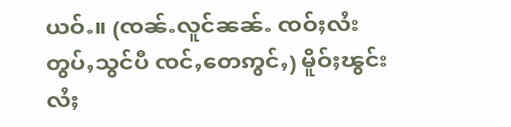ယဝ်ႉ။ (ၸၼ်ႉလူင်ၼၼ်ႉ ၸဝ်ႈလႆးတွပ်ႇသွင်ပီ ၸင်ႇတေဢွင်ႇ) မိူဝ်ႈၽွင်းလႆႈ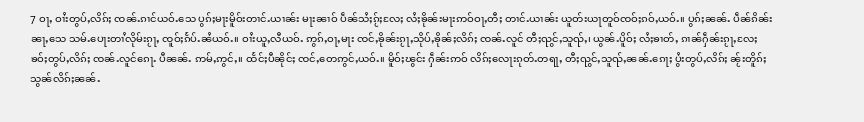7 ဝႃႇ ဝၢႆးတွပ်ႇလိၵ်ႈ ၸၼ်ႉၵၢင်ယဝ်ႉသေ ပွၵ်ႈမႃးမိူဝ်းတၢင်ႉယၢၼ်း မႃးၼၢဝ် ပဵၼ်သႆႈၵႂ်ႈလႄႈ လႆႈၶိုၼ်းမႃးဢဝ်ဝႃႇတီႈ တၢင်ႉယၢၼ်း ယူတ်းယႃတူဝ်ၸဝ်ႈၵဝ်ႇယဝ်ႉ။ ပွၵ်ႈၼၼ်ႉ ပဵၼ်ၵိၼ်းၼႃႇသေ သမ်ႉပေႃးတၢႆလိုမ်းၵႂႃႇ ၸူဝ်ႈၵႅပ်ႉၼႆယဝ်ႉ။ ဝၢႆးယူႇလီယဝ်ႉ ဢွၵ်ႇဝႃႇမႃး ၸင်ႇၶိုၼ်းၵႂႃႇသိုပ်ႇၶိုၼ်ႈလိၵ်ႈ ၸၼ်ႉလူင် တီႈၺွင်ႇသူၺ်ႇ၊ ယွၼ်ႉပိူဝ်ႈ လႆႈၶၢတ်ႇ ၵၢၼ်ႁဵၼ်းၵႂႃႇလႄႈ ၶဝ်ႈတွပ်ႇလိၵ်ႈ ၸၼ်ႉလူင်ၵေႃႉ ပီၼၼ်ႉ ဢမ်ႇဢွင်ႇ။ ထႅင်ႈပီၼိုင်ႈ ၸင်ႇတေဢွင်ႇယဝ်ႉ။ မိူဝ်ႈၽွင်း ႁဵၼ်းဢဝ် လိၵ်ႈလေႃးၵုတ်ႉတရႃႇ တီႈၺွင်ႇသူၺ်ႇၼၼ်ႉၵေႃႈ ပွႆးတွပ်ႇလိၵ်ႈ ၼႂ်းတိူၵ်ႈသွၼ်လိၵ်ႈၼၼ်ႉ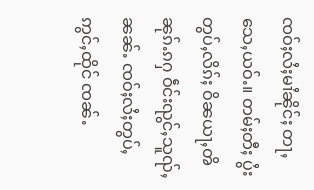ၸဝ်ႈလႆႈမၢႆၼိုင်ႈ တႃႇသေႇယဝ်ႉ။ တမ်ႈတီႈ ပွႆးတွပ်ႇလိၵ်ႈ ဝိၼယႃႇၻိၼုၵ်ႉၵႁ ဝဵင်းၺွင်ႇသူၺ်ႇၼၼ်ႉ ၸဝ်ႈလႆႈတွပ်ႇဢွင်ႇထိုင် ၸၼ်ႉ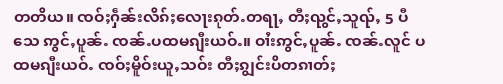တတိယ။ ၸဝ်ႈႁဵၼ်းလိၵ်ႈလေႃးၵုတ်ႉတရႃႇ တီႈၺွင်ႇသူၺ်ႇ 5 ပီ သေ ဢွင်ႇပူၼ်ႉ ၸၼ်ႉပထမၵျီးယဝ်ႉ။ ဝၢႆးဢွင်ႇပူၼ်ႉ ၸၼ်ႉလူင် ပထမၵျီးယဝ်ႉ ၸဝ်ႈမိူဝ်းယူႇသဝ်း တီႈၵျွင်းပိတၵၢတ်ႈ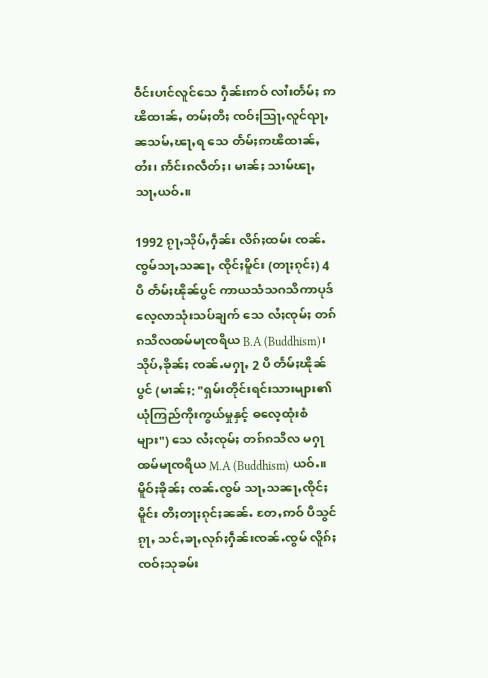ဝဵင်းပၢင်လူင်သေ ႁဵၼ်းဢဝ် လၢႆးတႅမ်ႈ ဢၽိထၢၼ်ႇ တမ်ႈတီႈ ၸဝ်ႈသြႃႇလူင်ၺႃႇၼသမ်ႇၽႃႇရ သေ တႅမ်ႈဢၽိထၢၼ်ႇ တႆး၊ ဢႅင်းၵလဵတ်ႈ၊ မၢၼ်ႈ သၢမ်ၽႃႇသႃႇယဝ်ႉ။

1992 ၵႂႃႇသိုပ်ႇႁဵၼ်း လိၵ်ႈထမ်း ၸၼ်ႉၸွမ်သႃႇသၼႃႇ ၸိုင်ႈမိူင်း (တႃႈၵုင်ႈ) 4 ပီ တႅမ်ႈၽိုၼ်ပွင် ကာယသံသဂသိကာပုဒ် လေ့လာသုံးသပ်ချက် သေ လႆႈၸုမ်ႈ တၵ်ၵသီလꩪမ်မႃၸရိယ B.A (Buddhism)၊ သိုပ်ႇၶိုၼ်ႈ ၸၼ်ႉမႁႃႇ 2 ပီ တႅမ်ႈၽိုၼ်ပွင် (မၢၼ်ႈ: "ရှမ်းတိုင်းရင်းသားများ၏ ယုံကြည်ကိုးကွယ်မှုနှင့် ဓလေ့ထုံးစံများ") သေ လႆႈၸုမ်ႈ တၵ်ၵသီလ မႁႃꩪမ်မႃၸရိယ M.A (Buddhism) ယဝ်ႉ။ မိူဝ်ႈၶိုၼ်ႈ ၸၼ်ႉၸွမ် သႃႇသၼႃႇၸိုင်ႈမိူင်း တီႈတႃႈၵုင်ႈၼၼ်ႉ တႄႇဢဝ် ပီသွင်ၵႂႃႇ သင်ႇၶႃႇလုၵ်ႈႁဵၼ်းၸၼ်ႉၸွမ် လိူၵ်ႈ ၸဝ်ႈသုၶမ်း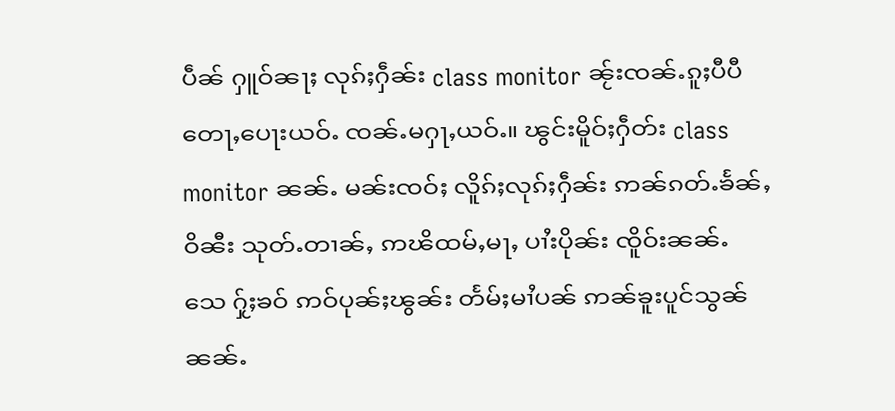ပဵၼ် ႁူဝ်ၼႃႈ လုၵ်ႈႁဵၼ်း class monitor ၼႂ်းၸၼ်ႉၵူႈပီပီ တေႃႇပေႃးယဝ်ႉ ၸၼ်ႉမႁႃႇယဝ်ႉ။ ၽွင်းမိူဝ်ႈႁဵတ်း class monitor ၼၼ်ႉ မၼ်းၸဝ်ႈ လိူၵ်ႈလုၵ်ႈႁဵၼ်း ဢၼ်ၵတ်ႉၶႅၼ်ႇ ဝိၼီး သုတ်ႉတၢၼ်ႇ ဢၽိထမ်ႇမႃႇ ပၢႆးပိုၼ်း ၸိူဝ်းၼၼ်ႉသေ ႁႂ်ႈၶဝ် ဢဝ်ပုၼ်ႈၽွၼ်း တႅမ်ႈမၢႆပၼ် ဢၼ်ၶူးပူင်သွၼ်ၼၼ်ႉ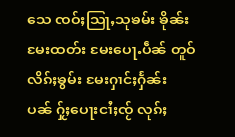သေ ၸဝ်ႈသြႃႇသုၶမ်း ၶိုၼ်းမႄးထတ်း မႄးပေႃႉပဵၼ် တူဝ်လိၵ်ႈၶွမ်း မႄးႁၢင်ႈႁႅၼ်းပၼ် ႁႂ်ႈပေႃးငၢႆႈၸႂ် လုၵ်ႈ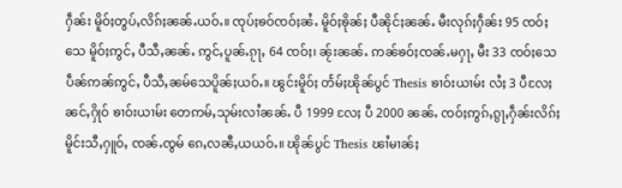ႁဵၼ်း မိူဝ်ႈတွပ်ႇလိၵ်ႈၼၼ်ႉယဝ်ႉ။ ၸုပ်ႈၶဝ်ၸဝ်ႈၼႆႉ မိူဝ်ႈၶိုၼ်ႈ ပီၼိုင်ႈၼၼ်ႉ မီးလုၵ်ႈႁဵၼ်း 95 ၸဝ်ႈသေ မိူဝ်ႈဢွင်ႇ ပီသီႇၼၼ်ႉ ဢွင်ႇပူၼ်ႉၵႂႃႇ 64 ၸဝ်ႈ၊ ၼႂ်းၼၼ်ႉ ဢၼ်ၶဝ်ႈၸၼ်ႉမႁႃႇ မီး 33 ၸဝ်ႈသေ ပဵၼ်ဢၼ်ဢွင်ႇ ပီသီႇၼမ်သေပိူၼ်ႈယဝ်ႉ။ ၽွင်းမိူဝ်ႈ တႅမ်ႈၽိုၼ်ပွင် Thesis ၶၢဝ်းယၢမ်း လႆႈ 3 ပီလႄႈ ၼင်ႇႁိုဝ် ၶၢဝ်းယၢမ်း တေဢမ်ႇသုမ်းလၢႆၼၼ်ႉ ပီ 1999 လႄႈ ပီ 2000 ၼၼ်ႉ ၸဝ်ႈဢွၵ်ႇၵွႃႇႁဵၼ်းလိၵ်ႈ မိူင်းသီႇႁူဝ်ႇ ၸၼ်ႉၸွမ် ၵေႇလၼီႇယယဝ်ႉ။ ၽိုၼ်ပွင် Thesis ၽၢႆမၢၼ်ႈ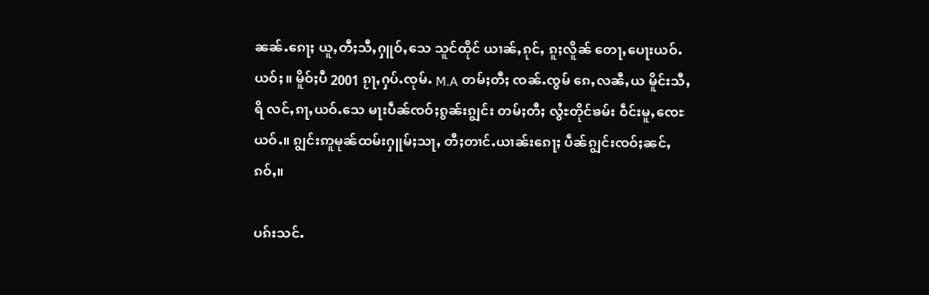ၼၼ်ႉၵေႃႈ ယူႇတီႈသီႇႁူဝ်ႇသေ သူင်ထိုင် ယၢၼ်ႇၵုင်ႇ ၵူႈလိူၼ် တေႃႇပေႃးယဝ်ႉယဝ်ႈ။ မိူဝ်ႈပီ 2001 ၵႂႃႇႁပ်ႉၸုမ်ႉ M.A တမ်ႈတီႈ ၸၼ်ႉၸွမ် ၵေႇလၼီႇယ မိူင်းသီႇရိ လင်ႇၵႃႇယဝ်ႉသေ မႃးပဵၼ်ၸဝ်ႈၵွၼ်းၵျွင်း တမ်ႈတီႈ လွႆႊတိုင်ၶမ်း ဝဵင်းမူႇၸေႊယဝ်ႉ။ ၵျွင်းဢူမုၼ်ထမ်းႁူမ်ႈသႃႇ တီႈတၢင်ႉယၢၼ်းၵေႃႈ ပဵၼ်ၵျွင်းၸဝ်ႈၼင်ႇၵဝ်ႇ။

ပၵ်းသင်ႉ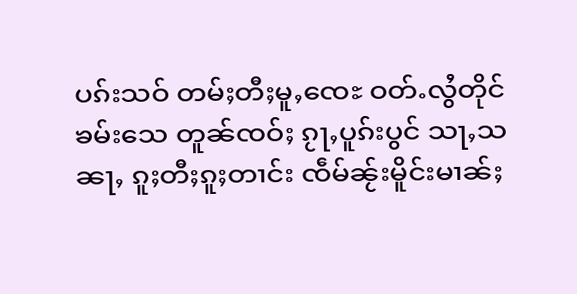ပၵ်းသဝ် တမ်ႈတီႈမူႇၸေႊ ဝတ်ႉလွႆတိုင်ၶမ်းသေ တူၼ်ၸဝ်ႈ ၵႂႃႇပူၵ်းပွင် သႃႇသၼႃႇ ၵူႈတီႈၵူႈတၢင်း ၸဵမ်ၼႂ်းမိူင်းမၢၼ်ႈ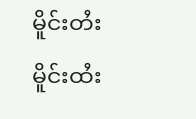မိူင်းတႆး မိူင်းထႆး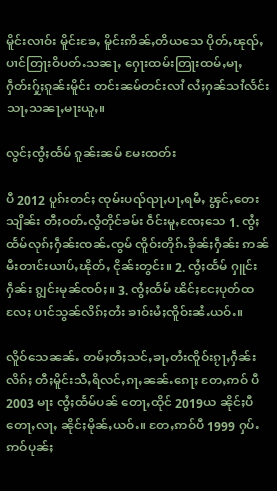မိူင်းလၢဝ်း မိူင်းၶႄႇ မိူင်းဢိၼ်ႇတိယသေ ပိုတ်ႇၽုၺ်ႇပၢင်တြႃးဝိပတ်ႉသၼႃႇ ႁေႃးထမ်းတြႃးထမ်ႇမႃႇ ႁဵတ်းႁႂ်ႈၵူၼ်းမိူင်း တင်းၼမ်တင်းလၢႆ လႆႈႁၼ်သၢႆလႅင်း သႃႇသၼႃႇမႃးယူႇ။

လွင်ႈၸွႆႈထႅမ် ၵူၼ်းၼမ် မႄးထတ်း

ပီ 2012 ပူၵ်းတင်ႈ ၸုမ်းပၺ်ၺႃႇပႃႇရမီႇ ၾွင်ႇတေးသျိၼ်း တီႈဝတ်ႉလွႆတိုင်ၶမ်း ဝဵင်းမူႇၸႄႈသေ 1. ၸွႆႈထႅမ်လုၵ်ႈႁဵၼ်းၸၼ်ႉၸွမ် ၸိူဝ်းတိုၵ်ႉၶိုၼ်ႈႁဵၼ်း ဢၼ်မီးတၢင်းယၢပ်ႇၽိုတ်ႇ ငိုၼ်းတွင်း။ 2. ၸွႆႈထႅမ် ႁူင်းႁဵၼ်း ၵျွင်းမုၼ်ၸဝ်ႈ။ 3. ၸွႆႈထႅမ် ၽိင်ႈငႄႈပုတ်ထလႄႈ ပၢင်သွၼ်လိၵ်ႈတႆး ၶၢဝ်းမႆႈၸိူဝ်းၼႆႉယဝ်ႉ။

လိူဝ်သေၼၼ်ႉ တမ်ႈတီႈသင်ႇၶႃႇတႆးၸိူဝ်းၵႂႃႇႁဵၼ်းလိၵ်ႈ တီႈမိူင်းသီႇရိလင်ႇၵႃႇၼၼ်ႉၵေႃႈ တႄႇဢဝ် ပီ 2003 မႃး ၸွႆႈထႅမ်ပၼ် တေႃႇထိုင် 2019ယ ၼိုင်ႈပီ တေႃႇလႃႇ ၼိုင်ႈမိုၼ်ႇယဝ်ႉ။ တႄႇဢဝ်ပီ 1999 ႁပ်ႉဢဝ်ပုၼ်ႈ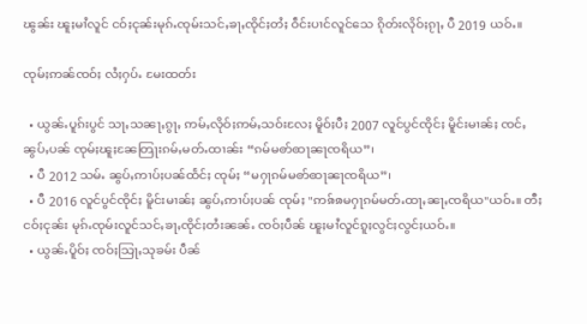ၽွၼ်း ၽူႈမၢႆလူင် ငဝ်ႈငုၼ်းမုၵ်ႉၸုမ်းသင်ႇၶႃႇၸိုင်ႈတႆႈ ဝဵင်းပၢင်လူင်သေ ၵိုတ်းလိုဝ်ႈၵႂႃႇ ပီ 2019 ယဝ်ႉ။

ၸုမ်ႈဢၼ်ၸဝ်ႈ လႆႈႁပ်ႉ မႄးထတ်း

  • ယွၼ်ႉပူၵ်းပွင် သႃႇသၼႃႇၵွႃႇ ဢမ်ႇလိုဝ်ႈဢမ်ႇသဝ်းလႄႈ မိူဝ်ႈပီႈ 2007 လူင်ပွင်ၸိုင်ႈ မိူင်းမၢၼ်ႈ ၸင်ႇၼွပ်ႇပၼ် ၸုမ်ႈၽူႈၼႄတြႃးၵမ်ႇမတ်ႉထၢၼ်း “ၵမ်မꩦ်ꩧႃၼႃၸရိယ”၊
  • ပီ 2012 သမ်ႉ ၼွပ်ႇဢၢပ်ႈပၼ်ထႅင်ႈ ၸုမ်ႈ “မႁႃၵမ်မꩦ်ꩧႃၼႃၸရိယ”၊
  • ပီ 2016 လူင်ပွင်ၸိုင်ႈ မိူင်းမၢၼ်ႈ ၼွပ်ႇဢၢပ်ႈပၼ် ၸုမ်ႈ "ဢၷ်ၷမႁႃၵမ်မတ်ႉထႃႇၼႃႇၸရိယ"ယဝ်ႉ။ တီႈငဝ်ႈငုၼ်း မုၵ်ႉၸုမ်းလူင်သင်ႇၶႃႇၸိုင်ႈတႆးၼၼ်ႉ ၸဝ်ႈပဵၼ် ၽူႈမၢႆလူင်ၵူႈလွင်ႈလွင်ႈယဝ်ႉ။
  • ယွၼ်ႉပိူဝ်ႈ ၸဝ်ႈသြႃႇသုၶမ်း ပဵၼ်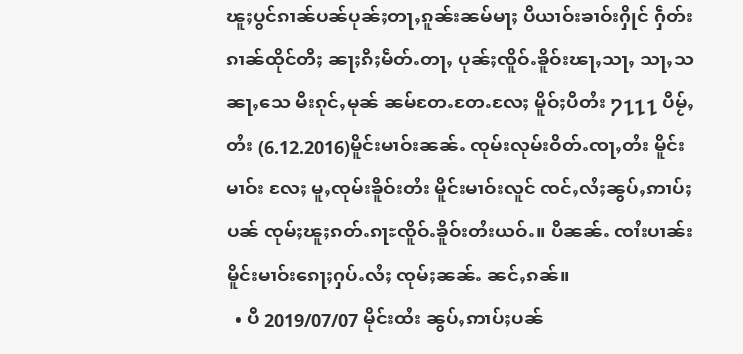ၽူႈပွင်ၵၢၼ်ပၼ်ပုၼ်ႈတႃႇၵူၼ်းၼမ်မႃႈ ပီယၢဝ်းၶၢဝ်းႁိုင် ႁဵတ်းၵၢၼ်ထိုင်တီႈ ၼႃႈၵီႈမဵတ်ႉတႃႇ ပုၼ်ႈၸိူဝ်ႉၶိူဝ်းၽႃႇသႃႇ သႃႇသၼႃႇသေ မီးၵုင်ႇမုၼ် ၼမ်တႄႉတႄႉလႄႈ မိူဝ်ႈပီတႆး ႒႑႑႑ ပီမႂ်ႇတႆး (6.12.2016)မိူင်းမၢဝ်းၼၼ်ႉ ၸုမ်းလုမ်းဝိတ်ႉၸႃႇတႆး မိူင်းမၢဝ်း လႄႈ မူႇၸုမ်းၶိူဝ်းတႆး မိူင်းမၢဝ်းလူင် ၸင်ႇလႆႈၼွပ်ႇဢၢပ်ႈပၼ် ၸုမ်ႈၽူႈၵတ်ႉၵႃႊၸိူဝ်ႉၶိူဝ်းတႆးယဝ်ႉ။ ပီၼၼ်ႉ ၸၢႆးပၢၼ်း မိူင်းမၢဝ်းၵေႃႈႁပ်ႉလႆႈ ၸုမ်ႈၼၼ်ႉ ၼင်ႇၵၼ်။
  • ပီ 2019/07/07 မိုင်းထႆး ၼွပ်ႇဢၢပ်ႈပၼ်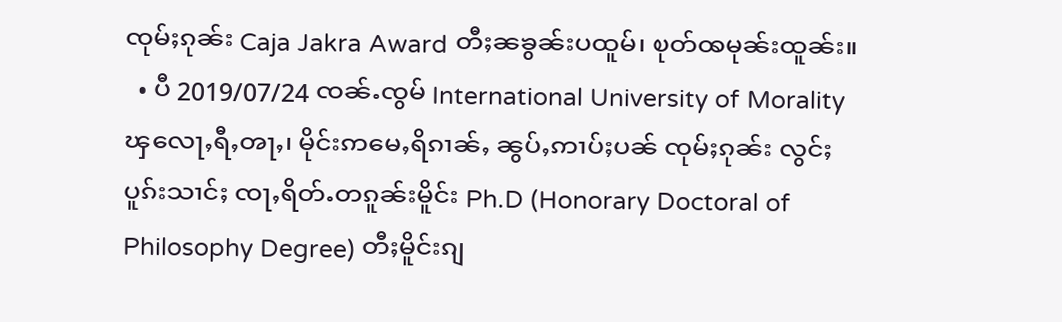ၸုမ်ႈၵုၼ်း Caja Jakra Award တီႈၼၶွၼ်းပထူမ်၊ ၿုတ်ꩪမုၼ်းထူၼ်း။
  • ပီ 2019/07/24 ၸၼ်ႉၸွမ် International University of Morality ၾလေႃႇရီႇၻႃႇ၊ မိုင်းဢမေႇရိၵၢၼ်ႇ ၼွပ်ႇဢၢပ်ႈပၼ် ၸုမ်ႈၵုၼ်း လွင်ႈပူၵ်းသၢင်ႈ ၸႃႇရိတ်ႉတၵူၼ်းမိူင်း Ph.D (Honorary Doctoral of Philosophy Degree) တီႈမိူင်းၵျ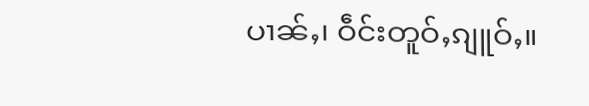ပၢၼ်ႇ၊ ဝဵင်းတူဝ်ႇၵျူဝ်ႇ။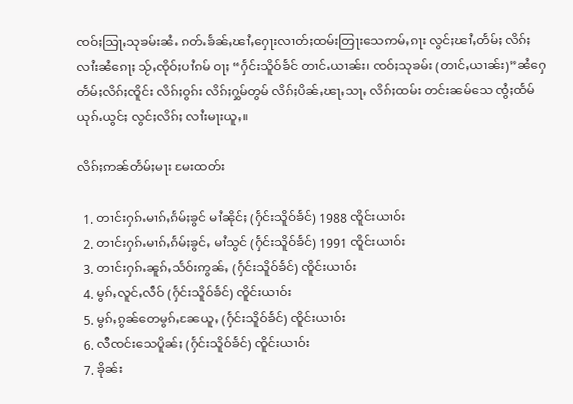ၸဝ်ႈသြႃႇသုၶမ်းၼႆႉ ၵတ်ႉၶႅၼ်ႇၽၢႆႇႁေႃးလၢတ်ႈထမ်းတြႃးသေဢမ်ႇၵႃး လွင်ႈၽၢႆႇတႅမ်ႈ လိၵ်ႈလၢႆးၼႆၵေႃႈ သႂ်ႇၸိုဝ်ႈပၢႆၵမ် ဝႃႈ “ႁႅင်းသိူဝ်ၶႅင် တၢင်ႉယၢၼ်း၊ ၸဝ်ႈသုၶမ်း (တၢင်ႇယၢၼ်း)”ၼႆႁေ တႅမ်ႈလိၵ်ႈၸိူင်း လိၵ်ႈဝွၵ်း လိၵ်ႈႁွမ်တွမ် လိၵ်ႈပိၼ်ႇၽႃႇသႃႇ လိၵ်ႈထမ်း တင်းၼမ်သေ ၸွႆႈထႅမ်ယုၵ်ႉယွင်ႈ လွင်ႈလိၵ်ႈ လၢႆးမႃးယူႇ။

လိၵ်ႈဢၼ်တႅမ်ႈမႃး မႄးထတ်း

  1. တၢင်းႁၵ်ႉမၢၵ်ႇၵႅမ်ႈၶွင် မၢႆၼိုင်ႈ (ႁႅင်းသိူဝ်ၶႅင်) 1988 ၸိူင်းယၢဝ်း
  2. တၢင်းႁၵ်ႉမၢၵ်ႇၵႅမ်ႈၶွင်ႇ မၢႆသွင် (ႁႅင်းသိူဝ်ၶႅင်) 1991 ၸိူင်းယၢဝ်း
  3. တၢင်းႁၵ်ႉၼူၵ်ႇသႅဝ်းဢွၼ်ႇ (ႁႅင်းသိူဝ်ၶႅင်) ၸိူင်းယၢဝ်း
  4. မွၵ်ႇလူင်ႇလဵဝ် (ႁႅင်းသိူဝ်ၶႅင်) ၸိူင်းယၢဝ်း
  5. မွၵ်ႇၵွၼ်တေမွၵ်ႇၼႄယူႇ (ႁႅင်းသိူဝ်ၶႅင်) ၸိူင်းယၢဝ်း
  6. လီၸင်းသေပိူၼ်ႈ (ႁႅင်းသိူဝ်ၶႅင်) ၸိူင်းယၢဝ်း
  7. ၶိုၼ်း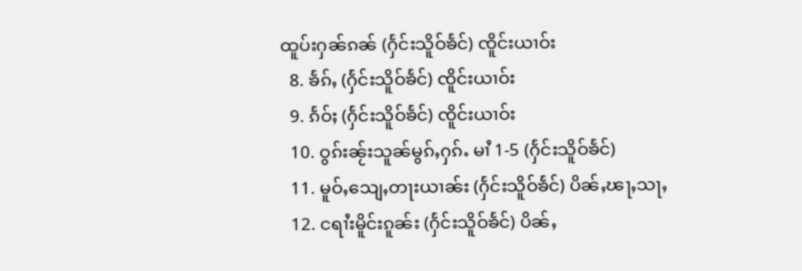ထူပ်းႁၼ်ၵၼ် (ႁႅင်းသိူဝ်ၶႅင်) ၸိူင်းယၢဝ်း
  8. ၶႅၵ်ႇ (ႁႅင်းသိူဝ်ၶႅင်) ၸိူင်းယၢဝ်း
  9. ၵႅဝ်ႈ (ႁႅင်းသိူဝ်ၶႅင်) ၸိူင်းယၢဝ်း
  10. ဝွၵ်းၼႂ်းသူၼ်မွၵ်ႇႁၵ်ႉ မၢႆ 1-5 (ႁႅင်းသိူဝ်ၶႅင်)
  11. မူဝ်ႇသျေႇတႃးယၢၼ်း (ႁႅင်းသိူဝ်ၶႅင်) ပိၼ်ႇၽႃႇသႃႇ
  12. ငရၢႆးမိူင်းၵူၼ်း (ႁႅင်းသိူဝ်ၶႅင်) ပိၼ်ႇ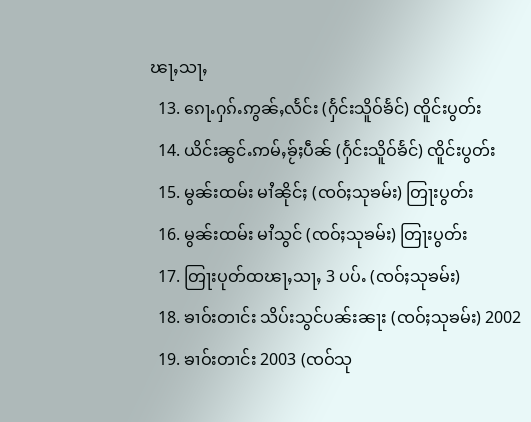ၽႃႇသႃႇ
  13. ၵေႃႉႁၵ်ႉဢွၼ်ႇလႅင်း (ႁႅင်းသိူဝ်ၶႅင်) ၸိူင်းပွတ်း
  14. ယိင်းၼွင်ႉဢမ်ႇၶႂ်ႈပဵၼ် (ႁႅင်းသိူဝ်ၶႅင်) ၸိူင်းပွတ်း
  15. မွၼ်းထမ်း မၢႆၼိုင်ႈ (ၸဝ်ႈသုၶမ်း) တြႃးပွတ်း
  16. မွၼ်းထမ်း မၢႆသွင် (ၸဝ်ႈသုၶမ်း) တြႃးပွတ်း
  17. တြႃးပုတ်ထၽႃႇသႃႇ 3 ပပ်ႉ (ၸဝ်ႈသုၶမ်း)
  18. ၶၢဝ်းတၢင်း သိပ်းသွင်ပၼ်းၼႃး (ၸဝ်ႈသုၶမ်း) 2002
  19. ၶၢဝ်းတၢင်း 2003 (ၸဝ်သု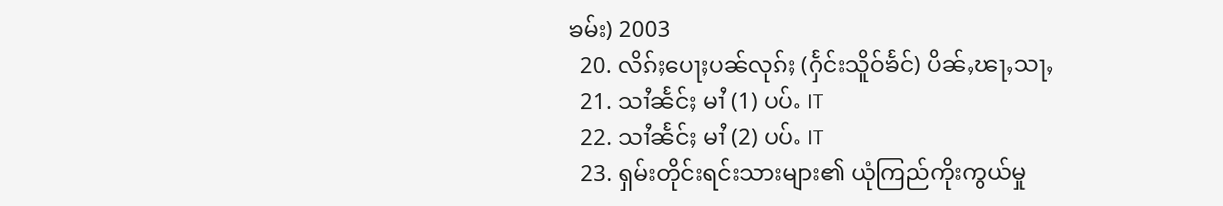ၶမ်း) 2003
  20. လိၵ်ႈပေႃႈပၼ်လုၵ်ႈ (ႁႅင်းသိူဝ်ၶႅင်) ပိၼ်ႇၽႃႇသႃႇ
  21. သၢႆၼႅင်ႈ မၢႆ (1) ပပ်ႉ IT
  22. သၢႆၼႅင်ႈ မၢႆ (2) ပပ်ႉ IT
  23. ရှမ်းတိုင်းရင်းသားများ၏ ယုံကြည်ကိုးကွယ်မှု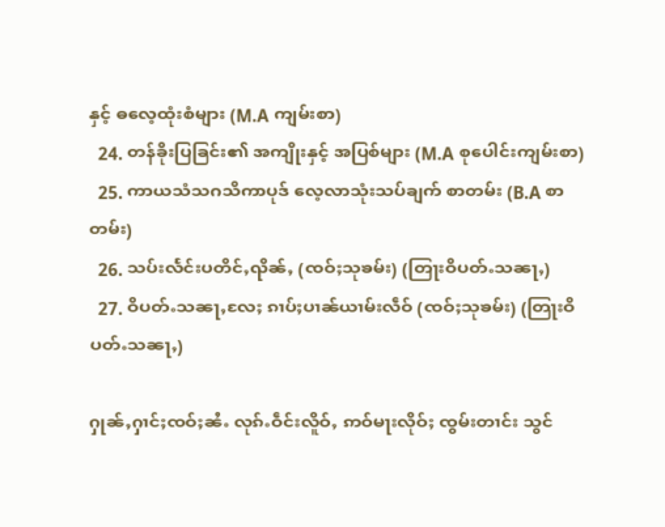နှင့် ဓလေ့ထုံးစံများ (M.A ကျမ်းစာ)
  24. တန်ခိုးပြခြင်း၏ အကျိုးနှင့် အပြစ်များ (M.A စုပေါင်းကျမ်းစာ)
  25. ကာယသံသဂသိကာပုဒ် လေ့လာသုံးသပ်ချက် စာတမ်း (B.A စာတမ်း)
  26. သပ်းလႅင်းပတိင်ႇၺိၼ်ႇ (ၸဝ်ႈသုၶမ်း) (တြႃးဝိပတ်ႉသၼႃႇ)
  27. ဝိပတ်ႉသၼႃႇလႄႈ ၵၢပ်ႈပၢၼ်ယၢမ်းလဵဝ် (ၸဝ်ႈသုၶမ်း) (တြႃးဝိပတ်ႉသၼႃႇ)

ႁုၼ်ႇႁၢင်ႈၸဝ်ႈၼႆႉ လုၵ်ႉဝဵင်းလိူဝ်ႇ ဢဝ်မႃးလိုဝ်ႈ ၸွမ်းတၢင်း သွင်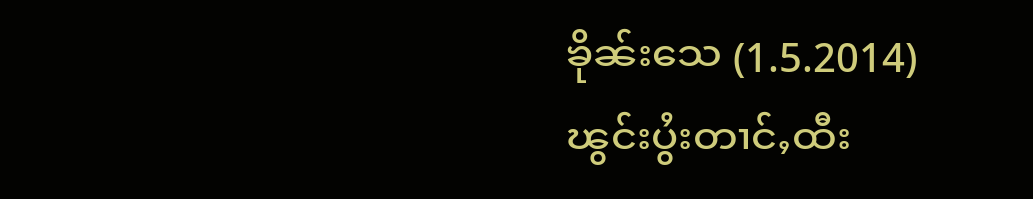ၶိုၼ်းသေ (1.5.2014) ၽွင်းပွႆးတၢင်ႇထီး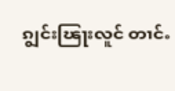ၵျွင်းၽြႃးလူင် တၢင်ႉ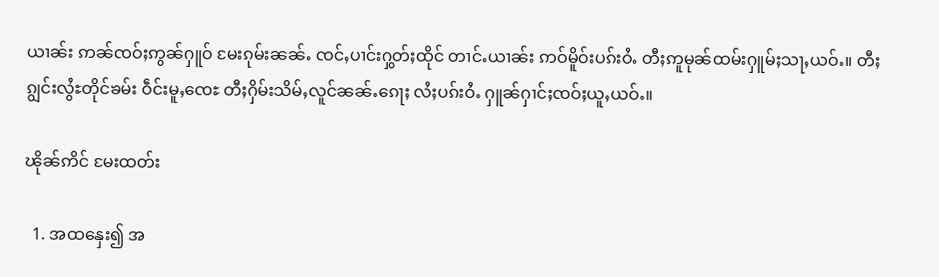ယၢၼ်း ဢၼ်ၸဝ်ႈဢွၼ်ႁူဝ် မႄးၵုမ်းၼၼ်ႉ ၸင်ႇပၢင်းႁွတ်ႈထိုင် တၢင်ႉယၢၼ်း ဢဝ်မိူဝ်းပၵ်းဝႆႉ တီႈဢူမုၼ်ထမ်းႁူမ်ႈသႃႇယဝ်ႉ။ တီႈၵျွင်းလွႆႊတိုင်ၶမ်း ဝဵင်းမူႇၸေႊ တီႈႁိမ်းသိမ်ႇလူင်ၼၼ်ႉၵေႃႈ လႆႈပၵ်းဝႆႉ ႁူၼ်ႁၢင်ႈၸဝ်ႈယူႇယဝ်ႉ။

ၽိုၼ်ဢိင် မႄးထတ်း

  1. အထနှေး၍ အ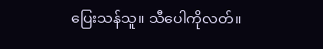ပြေးသန်သူ။ သီပေါကိုလတ်။